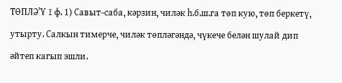ТӨПЛӘ’Ү I ф. 1) Савыт-саба, кәрзин, чиләк һ.б.ш.га төп кую, төп беркетү, утырту. Салкын тимерче, чиләк төпләгәндә, чүкече белән шулай дип әйтеп кагып эшли.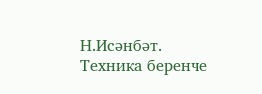Н.Исәнбәт. Техника беренче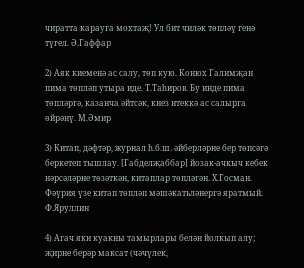чиратта карауга мохтаҗ! Ул бит чиләк төпләү генә түгел. Ә.Гаффар

2) Аяк киеменә ас салу, төп кую. Конюх Галимҗан пима төпләп утыра иде. Т.Таһиров. Бу инде пима төпләргә, казанча әйтсәк, киез итеккә ас салырга өйрәнү. М.Әмир

3) Китап, дәфтәр, журнал һ.б.ш. әйберләрне бер төпсәгә беркетеп тышлау. [Габделҗаббар] йозак-ачкыч кебек нәрсәләрне төзәткән, китаплар төпләгән. Х.Госман. Фәүрия үзе китап төпләп мәшәкатьләнергә яратмый. Ф.Яруллин

4) Агач яки куакны тамырлары белән йолкып алу; җирне берәр максат (чәчүлек,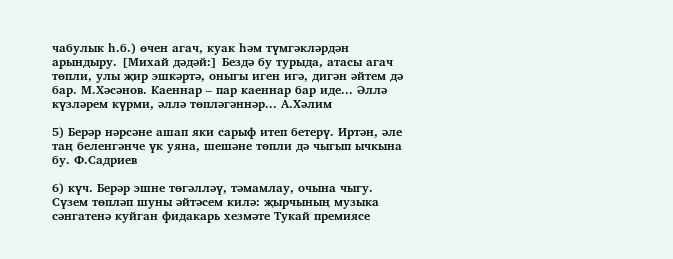чабулык һ.б.) өчен агач, куак һәм түмгәкләрдән арындыру. [Михай дәдәй:] Бездә бу турыда, атасы агач төпли, улы җир эшкәртә, оныгы иген игә, дигән әйтем дә бар. М.Хәсәнов. Каеннар – пар каеннар бар иде... Әллә күзләрем күрми, әллә төпләгәннәр... А.Хәлим

5) Берәр нәрсәне ашап яки сарыф итеп бетерү. Иртән, әле таң беленгәнче үк уяна, шешәне төпли дә чыгып ычкына бу. Ф.Садриев

6) күч. Берәр эшне төгәлләү, тәмамлау, очына чыгу. Сүзем төпләп шуны әйтәсем килә: җырчының музыка сәнгатенә куйган фидакарь хезмәте Тукай премиясе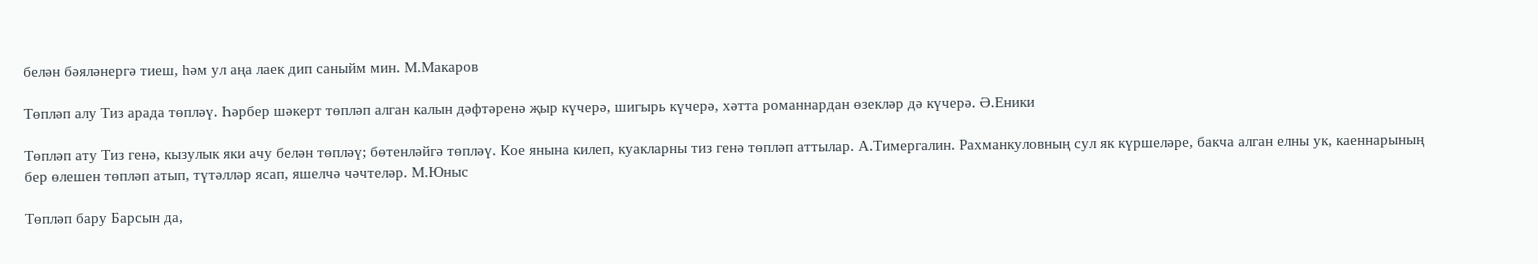белән бәяләнергә тиеш, һәм ул аңа лаек дип саныйм мин. М.Макаров

Төпләп алу Тиз арада төпләү. Һәрбер шәкерт төпләп алган калын дәфтәренә җыр күчерә, шигырь күчерә, хәтта романнардан өзекләр дә күчерә. Ә.Еники

Төпләп ату Тиз генә, кызулык яки ачу белән төпләү; бөтенләйгә төпләү. Кое янына килеп, куакларны тиз генә төпләп аттылар. А.Тимергалин. Рахманкуловның сул як күршеләре, бакча алган елны ук, каеннарының бер өлешен төпләп атып, түтәлләр ясап, яшелчә чәчтеләр. М.Юныс

Төпләп бару Барсын да,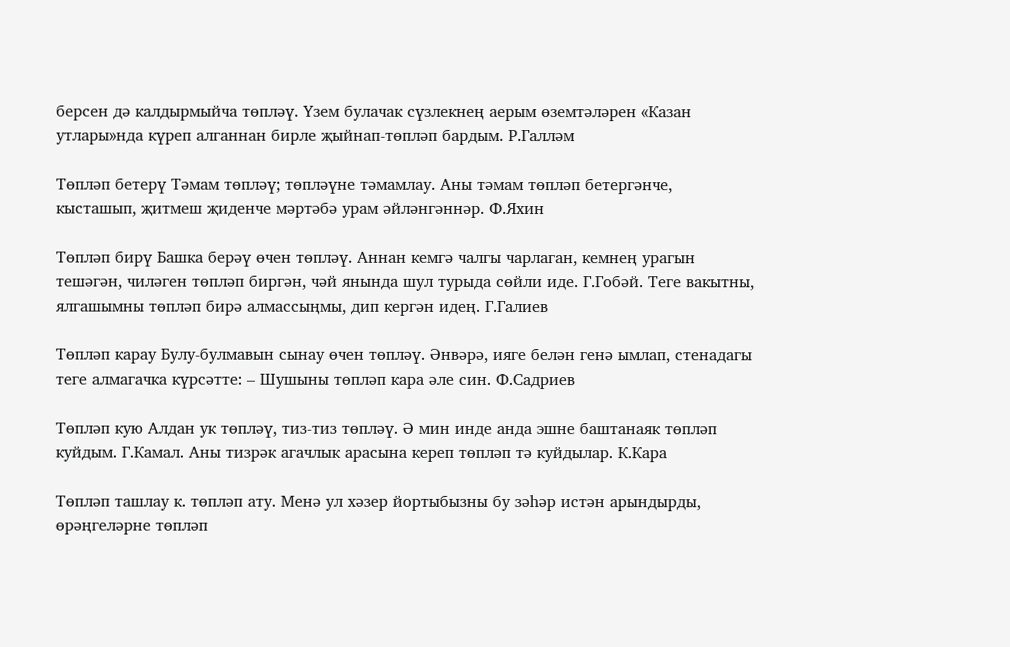берсен дә калдырмыйча төпләү. Үзем булачак сүзлекнең аерым өземтәләрен «Казан утлары»нда күреп алганнан бирле җыйнап-төпләп бардым. Р.Галләм

Төпләп бетерү Тәмам төпләү; төпләүне тәмамлау. Аны тәмам төпләп бетергәнче, кысташып, җитмеш җиденче мәртәбә урам әйләнгәннәр. Ф.Яхин

Төпләп бирү Башка берәү өчен төпләү. Аннан кемгә чалгы чарлаган, кемнең урагын тешәгән, чиләген төпләп биргән, чәй янында шул турыда сөйли иде. Г.Гобәй. Теге вакытны, ялгашымны төпләп бирә алмассыңмы, дип кергән идең. Г.Галиев

Төпләп карау Булу-булмавын сынау өчен төпләү. Әнвәрә, ияге белән генә ымлап, стенадагы теге алмагачка күрсәтте: – Шушыны төпләп кара әле син. Ф.Садриев

Төпләп кую Алдан ук төпләү, тиз-тиз төпләү. Ә мин инде анда эшне баштанаяк төпләп куйдым. Г.Камал. Аны тизрәк агачлык арасына кереп төпләп тә куйдылар. К.Кара

Төпләп ташлау к. төпләп ату. Менә ул хәзер йортыбызны бу зәһәр истән арындырды, өрәңгеләрне төпләп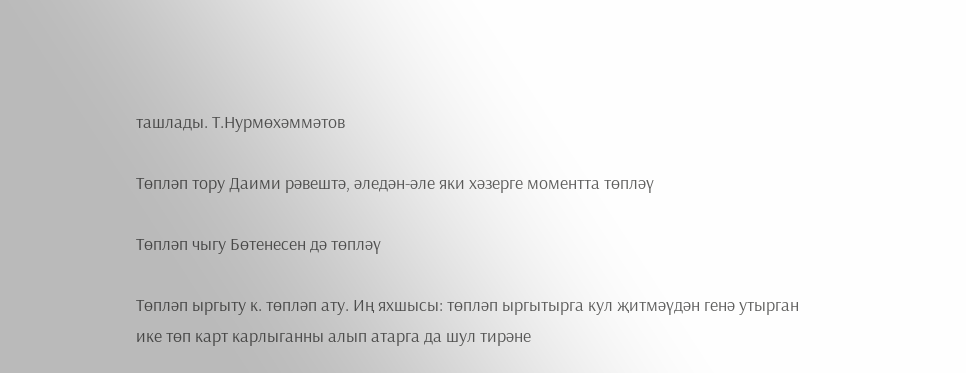ташлады. Т.Нурмөхәммәтов

Төпләп тору Даими рәвештә, әледән-әле яки хәзерге моментта төпләү

Төпләп чыгу Бөтенесен дә төпләү

Төпләп ыргыту к. төпләп ату. Иң яхшысы: төпләп ыргытырга кул җитмәүдән генә утырган ике төп карт карлыганны алып атарга да шул тирәне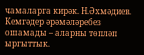чамаларга кирәк. Н.Әхмәдиев. Кемгәдер әрәмәләребез ошамады – аларны төпләп ыргыттык.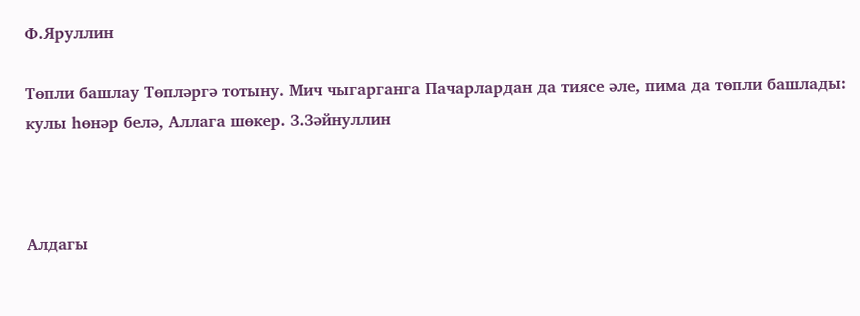Ф.Яруллин

Төпли башлау Төпләргә тотыну. Мич чыгарганга Пачарлардан да тиясе әле, пима да төпли башлады: кулы һөнәр белә, Аллага шөкер. З.Зәйнуллин



Алдагы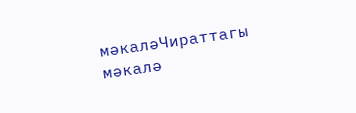мәкаләЧираттагы мәкалә